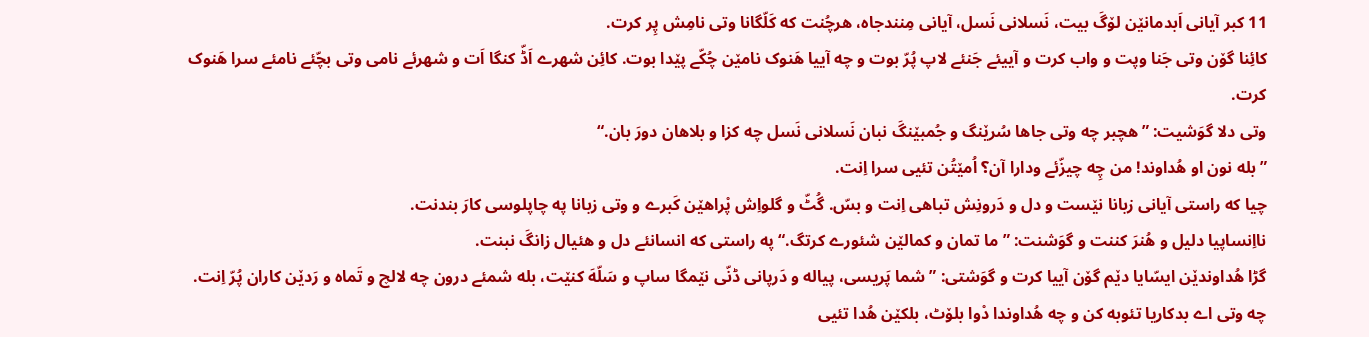11 کبر آیانی اَبدمانێن لۆگَ بیت، نَسلانی نَسل، آیانی مِنندجاه، هرچُنت که کَلّگانا وتی نامِش پِر کرت.
کائِنا گۆن وتی جَنا وپت و واب کرت و آییئے جَنئے لاپ پُرّ بوت و چه آییا هَنوک نامێن چُکّے پێدا بوت. کائِن شهرے اَڈّ کنگا اَت و شهرئے نامی وتی بچّئے نامئے سرا هَنوک کرت.
وتی دلا گوَشیت: ”هچبر چه وتی جاها سُرێنگ و جُمبێنگَ نبان نَسلانی نَسل چه کزا و بلاهان دورَ بان.“
”بله نون او هُداوند! من چِه چیزّئے ودارا آن؟ اُمێتُن تئیی سرا اِنت.
چیا که راستی آیانی زبانا نێست و دل و دَرونِش تباهی اِنت و بسّ. گُٹّ و گلواِش پْراهێن کَبرے و وتی زبانا په چاپلوسی کارَ بندنت.
نااِنساپیا دلیل و هُنرَ کننت و گوَشنت: ”ما تمان و کمالێن شئورے کرتگ.“ په راستی که انسانئے دل و هئیال زانگَ نبنت.
گڑا هُداوندێن ایسّایا دێم گۆن آییا کرت و گوَشتی: ”شما پَریسی، پیاله و دَرپانی ڈنّی نێمگا ساپ و سَلّهَ کنێت، بله شمئے درون چه لالچ و تَماه و رَدێن کاران پُرّ اِنت.
چه وتی اے بدکاریا تئوبه کن و چه هُداوندا دْوا بلۆٹ، بلکێن هُدا تئیی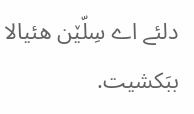دلئے اے سِلّێن هئیالا ببَکشیت.